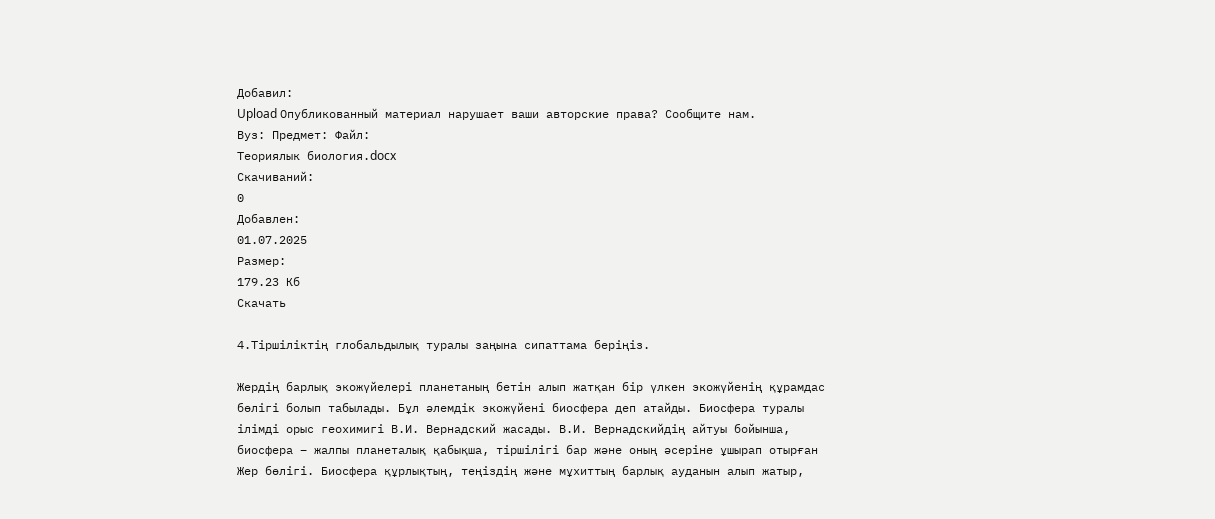Добавил:
Upload Опубликованный материал нарушает ваши авторские права? Сообщите нам.
Вуз: Предмет: Файл:
Теориялык биология.docx
Скачиваний:
0
Добавлен:
01.07.2025
Размер:
179.23 Кб
Скачать

4.Тіршіліктің глобальдылық туралы заңына сипаттама беріңіз.

Жердің барлық экожүйелері планетаның бетін алып жатқан бір үлкен экожүйенің құрамдас бөлігі болып табылады. Бұл әлемдік экожүйені биосфера деп атайды. Биосфера туралы ілімді орыс геохимигі В.И. Вернадский жасады. В.И. Вернадскийдің айтуы бойынша, биосфера – жалпы планеталық қабықша, тіршілігі бар және оның әсеріне ұшырап отырған Жер бөлігі. Биосфера құрлықтың, теңіздің және мұхиттың барлық ауданын алып жатыр,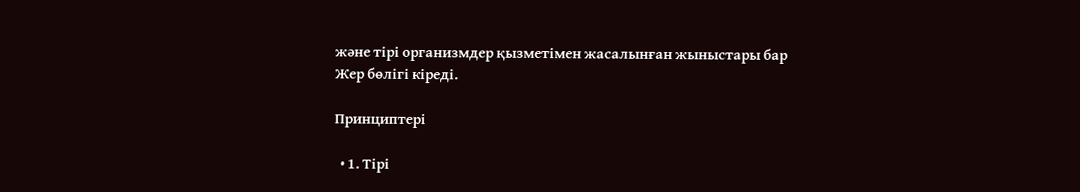және тірі организмдер қызметімен жасалынған жыныстары бар Жер бөлігі кіреді.

Принциптері

  • 1. Тірі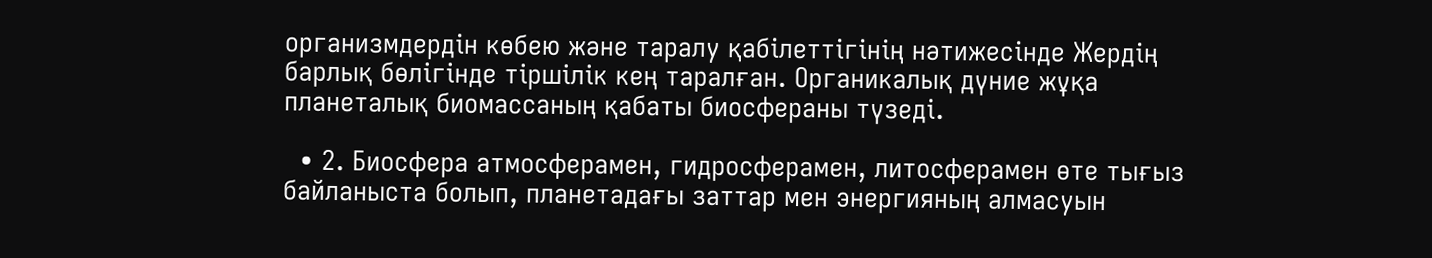организмдердін көбею және таралу қабілеттігінің нәтижесінде Жердің барлық бөлігінде тіршілік кең таралған. Органикалық дүние жұқа планеталық биомассаның қабаты биосфераны түзеді.

  • 2. Биосфера атмосферамен, гидросферамен, литосферамен өте тығыз байланыста болып, планетадағы заттар мен энергияның алмасуын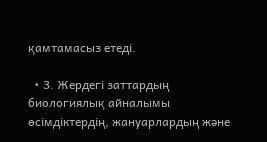қамтамасыз етеді.

  • 3. Жердегі заттардың биологиялық айналымы өсімдіктердің, жануарлардың және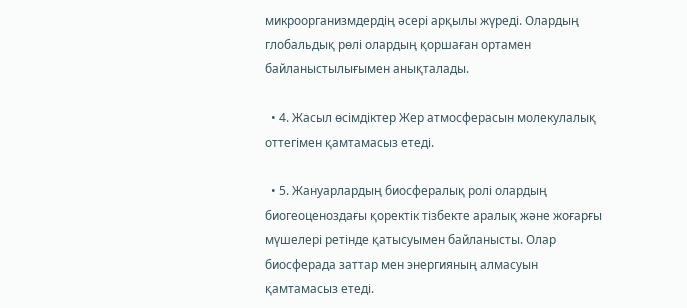микроорганизмдердің әсері арқылы жүреді. Олардың глобальдық рөлі олардың қоршаған ортамен байланыстылығымен анықталады.

  • 4. Жасыл өсімдіктер Жер атмосферасын молекулалық оттегімен қамтамасыз етеді.

  • 5. Жануарлардың биосфералық ролі олардың биогеоценоздағы қоректік тізбекте аралық және жоғарғы мүшелері ретінде қатысуымен байланысты. Олар биосферада заттар мен энергияның алмасуын қамтамасыз етеді.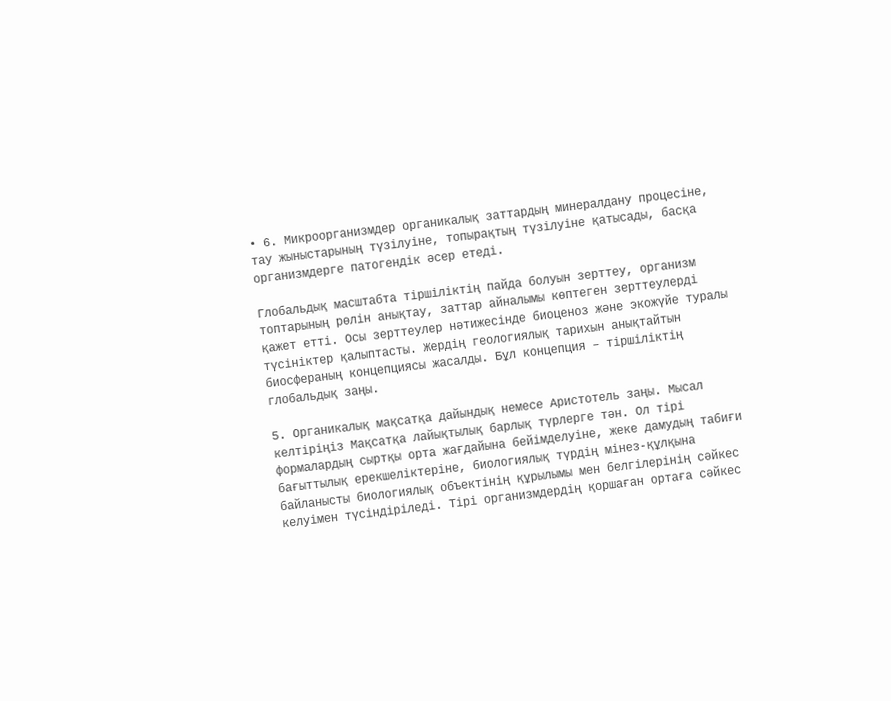• 6. Микроорганизмдер органикалық заттардың минералдану процесіне, тау жыныстарының түзілуіне, топырақтың түзілуіне қатысады, басқа организмдерге патогендік әсер етеді.

Глобальдық масштабта тіршіліктің пайда болуын зерттеу, организм топтарының рөлін анықтау, заттар айналымы көптеген зерттеулерді қажет етті. Осы зерттеулер нәтижесінде биоценоз және экожүйе туралы түсініктер қалыптасты. Жердің геологиялық тарихын анықтайтын биосфераның концепциясы жасалды. Бұл концепция – тіршіліктің глобальдық заңы.

5. Органикалық мақсатқа дайындық немесе Аристотель заңы. Мысал келтіріңіз Мақсатқа лайықтылық барлық түрлерге тән. Ол тірі формалардың сыртқы орта жағдайына бейімделуіне, жеке дамудың табиғи бағыттылық ерекшеліктеріне, биологиялық түрдің мінез-құлқына байланысты биологиялық объектінің құрылымы мен белгілерінің сәйкес келуімен түсіндіріледі. Тірі организмдердің қоршаған ортаға сәйкес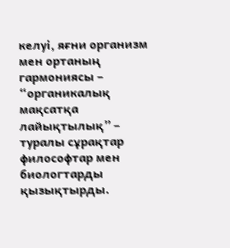келуі, яғни организм мен ортаның гармониясы – “органикалық мақсатқа лайықтылық” – туралы сұрақтар философтар мен биологтарды қызықтырды.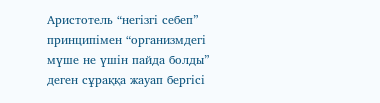Аристотель “негізгі себеп” принципімен “организмдегі мүше не үшін пайда болды” деген сұраққа жауап бергісі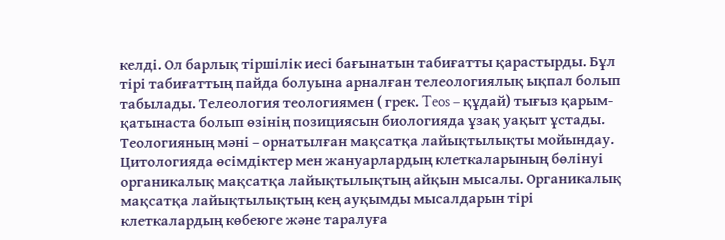келді. Ол барлық тіршілік иесі бағынатын табиғатты қарастырды. Бұл тірі табиғаттың пайда болуына арналған телеологиялық ықпал болып табылады. Телеология теологиямен ( грек. Teos – құдай) тығыз қарым-қатынаста болып өзінің позициясын биологияда ұзақ уақыт ұстады. Теологияның мәні – орнатылған мақсатқа лайықтылықты мойындау. Цитологияда өсімдіктер мен жануарлардың клеткаларының бөлінуі органикалық мақсатқа лайықтылықтың айқын мысалы. Органикалық мақсатқа лайықтылықтың кең ауқымды мысалдарын тірі клеткалардың көбеюге және таралуға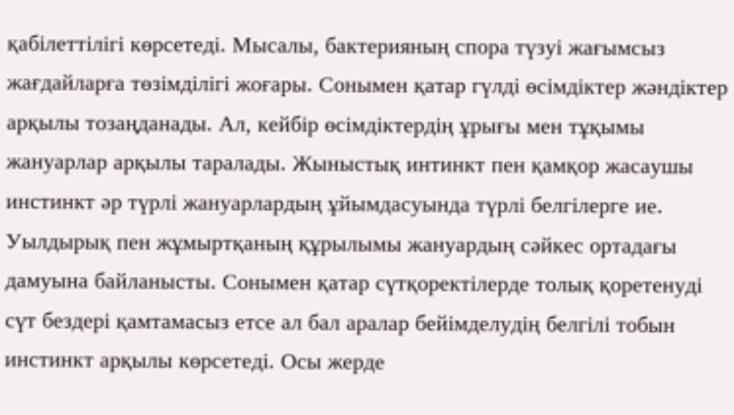қабілеттілігі көрсетеді. Мысалы, бактерияның спора түзуі жағымсыз жағдайларға төзімділігі жоғары. Сонымен қатар гүлді өсімдіктер жәндіктер арқылы тозаңданады. Ал, кейбір өсімдіктердің ұрығы мен тұқымы жануарлар арқылы таралады. Жыныстық интинкт пен қамқор жасаушы инстинкт әр түрлі жануарлардың ұйымдасуында түрлі белгілерге ие. Уылдырық пен жұмыртқаның құрылымы жануардың сәйкес ортадағы дамуына байланысты. Сонымен қатар сүтқоректілерде толық қоретенуді сүт бездері қамтамасыз етсе ал бал аралар бейімделудің белгілі тобын инстинкт арқылы көрсетеді. Осы жерде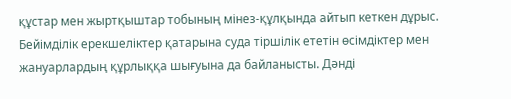құстар мен жыртқыштар тобының мінез-құлқында айтып кеткен дұрыс. Бейімділік ерекшеліктер қатарына суда тіршілік ететін өсімдіктер мен жануарлардың құрлыққа шығуына да байланысты. Дәнді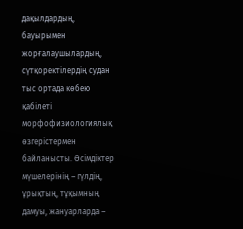дақылдардың, бауырымен жорғалаушылардың, сүтқоректілердің судан тыс ортада көбею қабілеті морфофизиологиялық өзгерістермен байланысты. Өсімдіктер мүшелерінің – гүлдің, ұрықтың, тұқымның дамуы, жануарларда –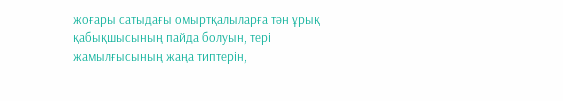жоғары сатыдағы омыртқалыларға тән ұрық қабықшысының пайда болуын, тері жамылғысының жаңа типтерін,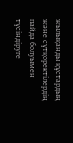жылықанды құстардың және сүтқоректілердің пайда болуымен түсіндіруге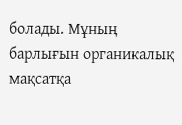болады. Мұның барлығын органикалық мақсатқа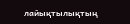лайықтылықтың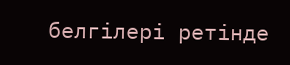белгілері ретінде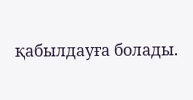қабылдауға болады.